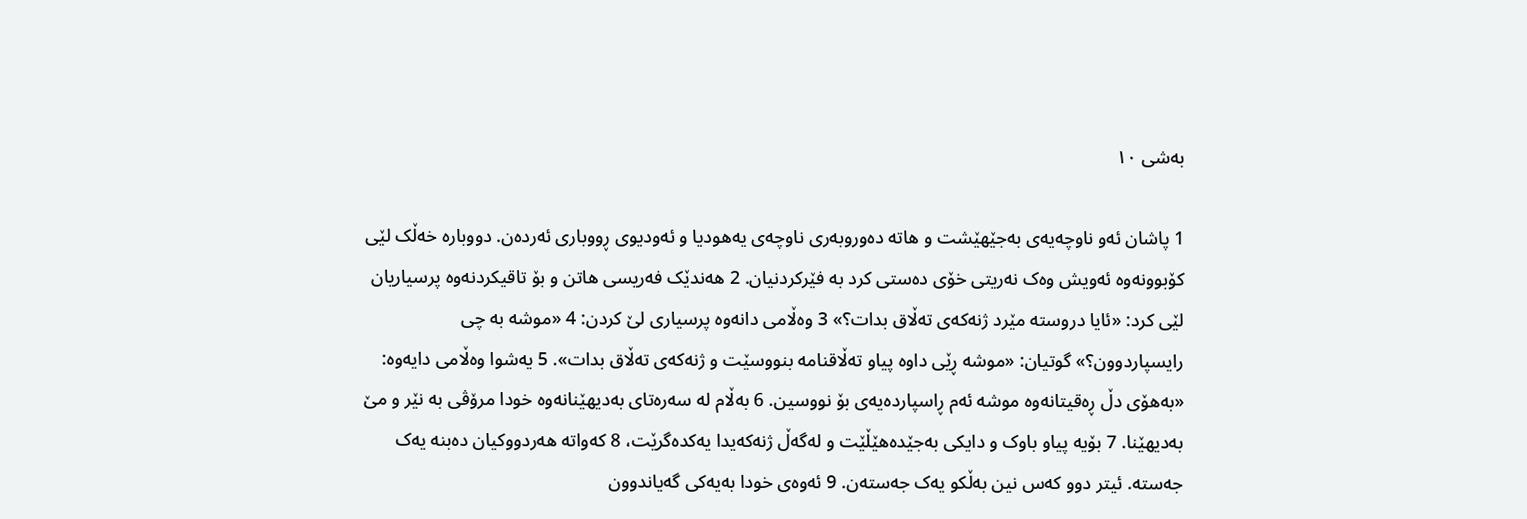بەشی ١٠

1 پاشان ئەو ناوچەیەی بەجێهێشت و هاتە دەوروبەری ناوچەی یەهودیا و ئەودیوی ڕووباری ئەردەن. دووبارە خەڵک لێی کۆبوونەوە ئەویش وەک نەریتی خۆی دەستی کرد بە فێرکردنیان. 2 هەندێک فەریسی هاتن و بۆ تاقیکردنەوە پرسیاریان لێی کرد: «ئایا دروستە مێرد ژنەکەی تەڵاق بدات؟» 3 وەڵامی دانەوە پرسیاری لێ کردن: 4 «موشە بە چی رایسپاردوون؟» گوتیان: «موشە ڕێی داوە پیاو تەڵاقنامە بنووسێت و ژنەکەی تەڵاق بدات». 5 یەشوا وەڵامی دایەوە: «بەهۆی دڵ ڕەقیتانەوە موشە ئەم ڕاسپاردەیەی بۆ نووسین. 6 بەڵام لە سەرەتای بەدیهێنانەوە خودا مرۆڤی بە نێر و مێ بەدیهێنا. 7 بۆیە پیاو باوک و دایکی بەجێدەهێڵێت و لەگەڵ ژنەکەیدا یەکدەگرێت، 8 کەواتە هەردووکیان دەبنە یەک جەستە. ئیتر دوو کەس نین بەڵکو یەک جەستەن. 9 ئەوەی خودا بەیەکی گەیاندوون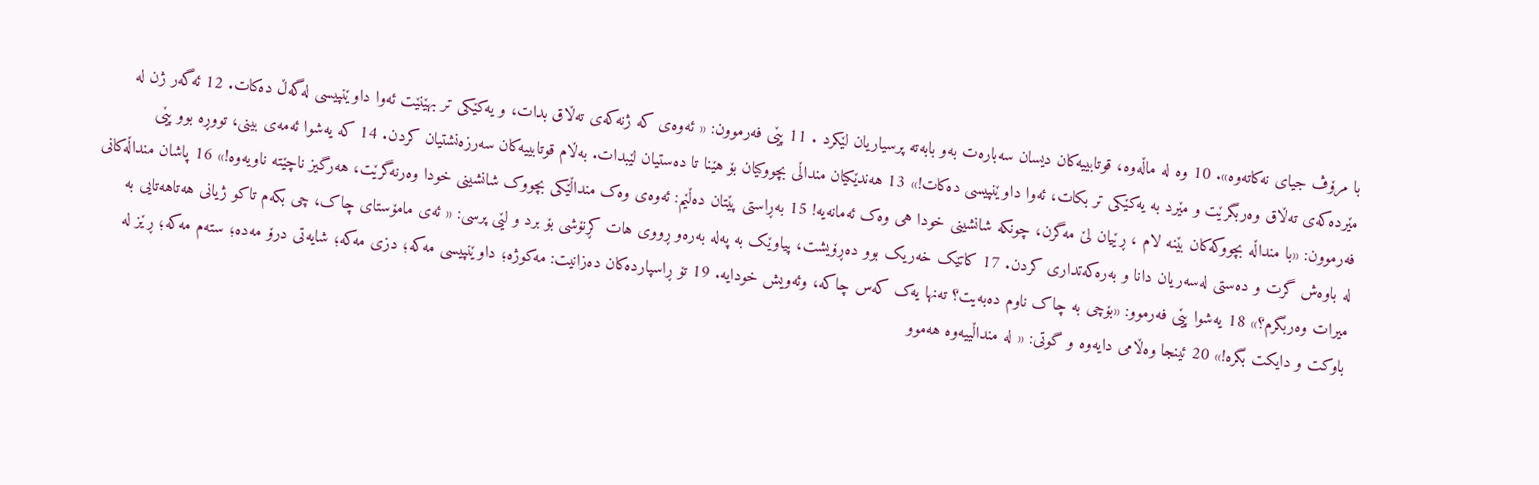با مرۆڤ جیای نەکاتەوە». 10 وە لە ماڵەوە، قوتابییەکان دیسان سەبارەت بەو بابەتە پرسیاریان لێکرد . 11 پێی فەرموون: « ئەوەی کە ژنەکەی تەڵاق بدات، و یەکێکی تر بهێنێت ئەوا داوێنپیسی لەگەڵ دەکات. 12 ئەگەر ژن لە مێردەکەی تەڵاق وەربگرێت و مێرد بە یەکێکی تر بکات، ئەوا داوێنپیسی دەکات!» 13 هەندێکیان منداڵی بچووکیان بۆ هێنا تا دەستیان لێبدات. بەڵام قوتابییەکان سەرزەنشتیان کردن. 14 کە یەشوا ئەمەی بینی، تووڕە بوو پێی فەرموون: «با منداڵە بچووکەکان بێنە لام ، ڕێیان لێ مەگرن، چونکە شانشینی خودا هی وەک ئەمانەیە! 15 بەڕاستی پێتان دەڵێم: ئەوەی وەک منداڵێکی بچووک شانشینی خودا وەرنەگرێت، هەرگیز ناچێتە ناویەوە!» 16 پاشان منداڵەکانی لە باوەش گرت و دەستی لەسەریان دانا و بەرەکەتداری کردن. 17 کاتێک خەریک بوو دەڕۆیشت، پیاوێک بە پەلە بەرەو ڕووی هات کڕنۆشی بۆ برد و لێی پرسی: « ئەی مامۆستای چاک، چی بکەم تاکو ژیانی هەتاهەتایی بە میرات وەربگرم؟» 18 یەشوا پێی فەرموو: «بۆچی بە چاک ناوم دەبەیت؟ تەنها یەک کەس چاکە، وئەویش خودایە. 19 تۆ ڕاسپاردەکان دەزانیت: مەکوژە؛ داوێنپیسی مەکە؛ دزی مەکە؛ شایەتی درۆ مەدە؛ ستەم مەکە؛ ڕێز لە باوکت و دایکت بگرە!» 20 ئینجا وەڵامی دایەوە و گوتی: « لە منداڵییەوە هەموو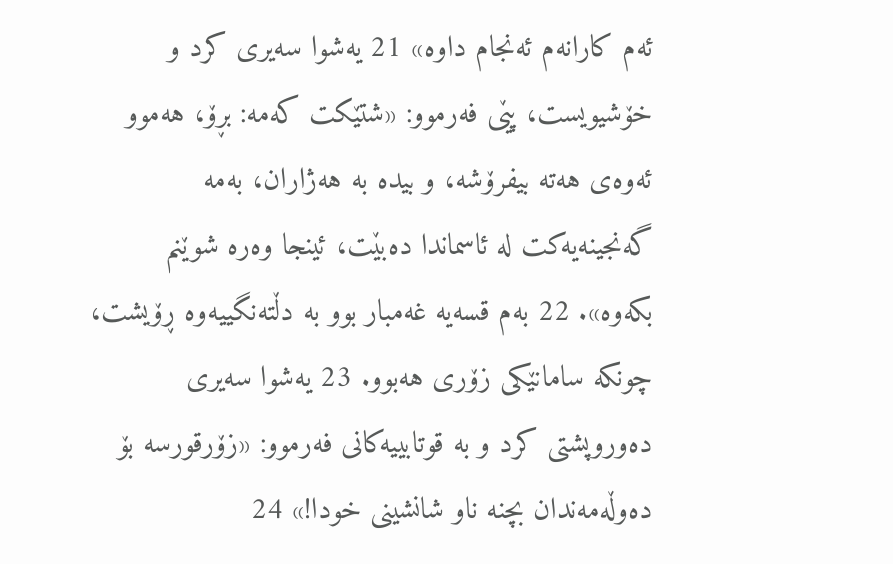ئەم کارانەم ئەنجام داوە» 21 یەشوا سەیری کرد و خۆشیویست، پێی فەرموو: «شتێکت کەمە: بڕۆ، هەموو ئەوەی هەتە بیفرۆشە، و بیدە بە هەژاران، بەمە گەنجینەیەکت لە ئاسماندا دەبێت، ئینجا وەرە شوێنم بکەوە». 22 بەم قسەیە غەمبار بوو بە دڵتەنگییەوە ڕۆیشت، چونکە سامانێکی زۆری هەبوو. 23 یەشوا سەیری دەوروپشتی کرد و بە قوتابییەکانی فەرموو: «زۆرقورسە بۆ دەوڵەمەندان بچنە ناو شانشینی خودا!» 24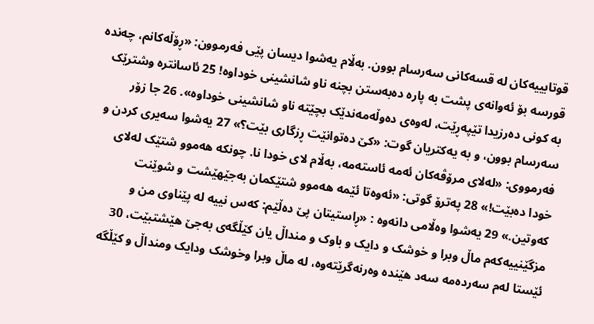قوتابییەکان لە قسەکانی سەرسام بوون. بەڵام یەشوا دیسان پێی فەرموون: «ڕۆڵەکانم، چەندە قورسە بۆ ئەوانەی پشت بە پارە دەبەستن بچنە ناو شانشینی خوداوە! 25 ئاسانترە وشترێک بە کونی دەرزیدا تێپەڕێت، لەوەی دەوڵەمەندێک بچێتە ناو شانشینی خوداوە». 26 جا زۆر سەرسام بوون، و بە یەکتریان گوت: «کێ دەتوانێت ڕزگاری بێت؟» 27 یەشوا سەیری کردن و فەرمووی: «لەلای مرۆڤەکان ئەمە ئاستەمە، بەڵام لای خودا نا. چونکە هەموو شتێک لەلای خودا دەبێت!» 28 پەترۆ گوتی: «ئەوەتا ئێمە هەموو شتێکمان بەجێهێشت و شوێنت کەوتین.» 29 یەشوا وەڵامی دانەوە : «ڕاستیتان پێ دەڵێم: کەس نییە لە پێناوی من و مزگێنییەکەم ماڵ وبرا و خوشک و دایک و باوک و منداڵ یان کێڵگەی بەجێ هێشتبێت، 30 ئێستا لەم سەردەمە سەد هێندە وەرنەگرێتەوە، لە ماڵ وبرا وخوشک ودایک ومنداڵ و کێڵگە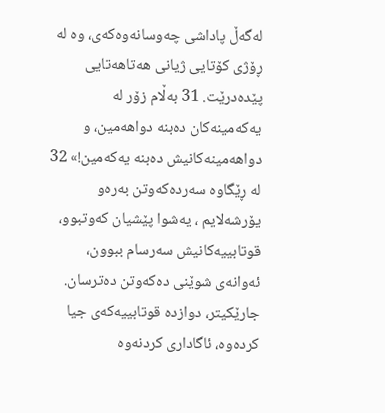لەگەڵ پاداشی چەوسانەوەکەی، وە لە ڕۆژی کۆتایی ژیانی هەتاهەتایی پێدەدرێت. 31 بەڵام زۆر لە یەکەمینەکان دەبنە دواهەمین، و دواهەمینەکانیش دەبنە یەکەمین!» 32 لە ڕێگاوە سەردەکەوتن بەرەو یۆرشەلایم ، یەشوا پێشیان کەوتبوو، قوتابییەکانیش سەرسام ببوون، ئەوانەی شوێنی دەکەوتن دەترسان. جارێکیتر، دوازدە قوتابییەکەی جیا کردەوە، ئاگاداری کردنەوە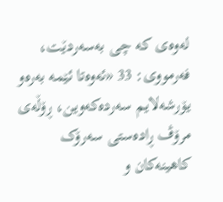لەوەی کە چی بەسەردێت، فەرمووی: 33 «ئەوەتا ئێمە بەرەو یۆرشەلایم سەردەکەوین، ڕۆڵەی مرۆڤ ڕادەستی سەرۆک کاهینەکان و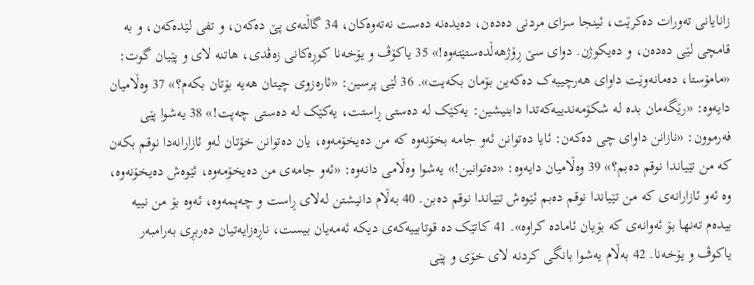زانایانی تەورات دەکرێت، ئینجا سزای مردنی دەدەن، دەیدەنە دەست نەتەوەکان، 34 گاڵتەی پێ دەکەن، و تفی لێدەکەن، و بە قامچی لێی دەدەن، و دەیکوژن. دوای سێ ڕۆژهەڵدەستێتەوە!» 35 یاکۆڤ و یۆخەنا کوڕەکانی زەڤدی، هاتنە لای و پێیان گوت: «مامۆستا، دەمانەوێت داوای هەرچییەک دەکەین بۆمان بکەیت». 36 لێی پرسین: «ئارەزوی چیتان هەیە بۆتان بکەم؟» 37 وەڵامیان دایەوە: «رێگەمان بدە لە شکۆمەندییەکەتدا دابنیشین: یەکێک لە دەستی ڕاستت، یەکێک لە دەستی چەپت!» 38 یەشوا پێی فەرموون: «نازانن داوای چی دەکەن: ئایا دەتوانن ئەو جامە بخۆنەوە کە من دەیخۆمەوە، یان دەتوانن خۆتان لەو ئازارانەدا نوقم بکەن کە من تێیاندا نوقم دەبم؟» 39 وەڵامیان دایەوە: «دەتوانین!» یەشوا وەڵامی دانەوە: «ئەو جامەی من دەیخۆمەوە، ئێوەش دەیخۆنەوە، وە ئەو ئازارانەی کە من تێیاندا نوقم دەبم ئێوەش تێیاندا نوقم دەبن. 40 بەڵام دانیشتن لەلای ڕاست و چەپمەوە، ئەوە بۆ من نییە بیدەم تەنها بۆ ئەوانەی کە بۆیان ئامادە کراوە». 41 کاتێک دە قوتابییەکەی دیکە ئەمەیان بیست، ناڕەزایەتیان دەربڕی بەرامبەر یاکوڤ و یۆخەنا. 42 بەڵام یەشوا بانگی کردنە لای خۆی و پێی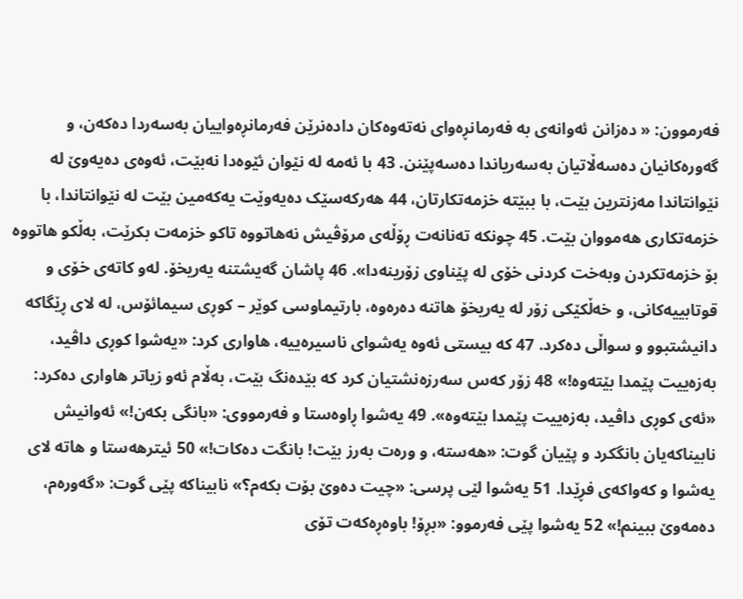فەرموون: « دەزانن ئەوانەی بە فەرمانڕەوای نەتەوەکان دادەنرێن فەرمانڕەواییان بەسەردا دەکەن، و گەورەکانیان دەسەڵاتیان بەسەریاندا دەسەپێنن. 43 با ئەمە لە نێوان ئێوەدا نەبێت، ئەوەی دەیەوێ لە نێوانتاندا مەزنترین بێت، با ببێتە خزمەتکارتان، 44 هەرکەسێک دەیەوێت یەکەمین بێت لە نێوانتاندا، با خزمەتکاری هەمووان بێت. 45 چونکە تەنانەت ڕۆڵەی مرۆڤیش نەهاتووە تاکو خزمەت بکرێت، بەڵکو هاتووە بۆ خزمەتکردن وبەخت کردنی خۆی لە پێناوی زۆرینەدا». 46 پاشان گەیشتنە یەریخۆ. لەو کاتەی خۆی و قوتابییەکانی، و خەڵکێکی زۆر لە یەریخۆ هاتنە دەرەوە، بارتیماوسی کوێر – کوڕی سیمائۆس، لە لای ڕێگاکە دانیشتبوو و سواڵی دەکرد. 47 کە بیستی ئەوە یەشوای ناسیرەییە، هاواری کرد: «یەشوا کوڕی داڤید، بەزەییت پێمدا بێتەوە!» 48 زۆر کەس سەرزەنشتیان کرد کە بێدەنگ بێت، بەڵام ئەو زیاتر هاواری دەکرد: «ئەی کوڕی داڤید، بەزەییت پێمدا بێتەوە». 49 یەشوا ڕاوەستا و فەرمووی: «بانگی بکەن!» ئەوانیش نابیناکەیان بانگکرد و پێیان گوت: «هەستە، و ورەت بەرز بێت! بانگت دەکات!» 50 ئیترهەستا و هاتە لای یەشوا و کەواکەی فڕێدا. 51 یەشوا لێی پرسی: «چیت دەوێ بۆت بکەم؟» نابیناکە پێی گوت: «گەورەم، دەمەوێ ببینم!» 52 یەشوا پێی فەرموو: «بڕۆ! باوەڕەکەت تۆی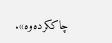چاککردەوە».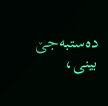دەستبەجێ بینی،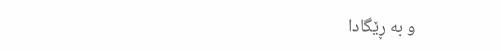و بە ڕێگادا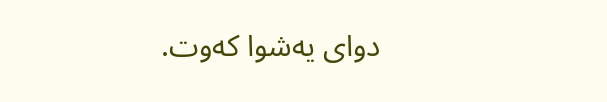دوای یەشوا کەوت.